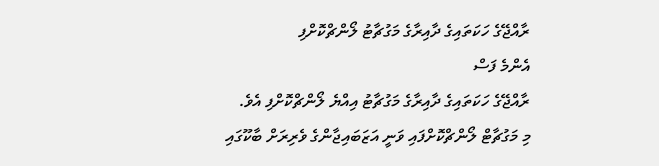ރާއްޖޭގެ ހަކަތައިގެ ދާއިރާގެ މަގުޗާޓު ލޯންޗްކޮށްފި
އެންމެ ފަސް
ރާއްޖޭގެ ހަކަތައިގެ ދާއިރާގެ މަގުޗާޓު އިއްޔެ ލޯންޗްކޮށްފި އެވެ.
މި މަގުޗާޓް ލޯންޗްކޮށްފައި ވަނީ އަޒަބައިޖާންގެ ވެރިރަށް ބާކޫގައި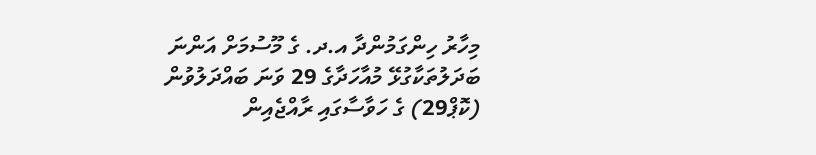މިހާރު ހިންގަމުންދާ އ.ދ. ގެ މޫސުމަށް އަންނަ ބަދަލުތަކާގުޅޭ މުއާހަދާގެ 29 ވަނަ ބައްދަލުވުން (ކޮޕް29) ގެ ހަވާސާގައި ރާއްޖެއިން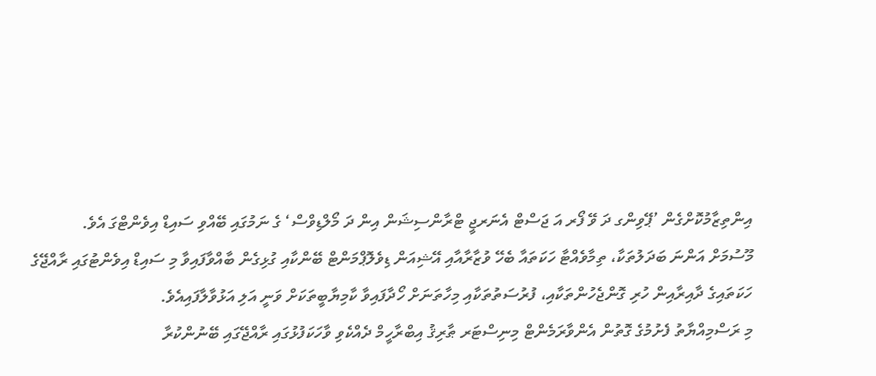އިންތިޒާމުކޮށްގެން ’ޕޭވިންގ ދަ ވޭ ފޯރ އަ ޖަސްޓް އެނަރޖީ ޓްރާންސިޝަން އިން ދަ މޯލްޑިވްސް‘ ގެ ނަމުގައި ބޭއްވި ސައިޑް އިވެންޓްގަ އެވެ.
މޫސުމަށް އަންނަ ބަދަލުތަކާ، ތިމާވެއްޓާ ހަކަތައާ ބެހޭ ވުޒާރާއާއި އޭޝިއަން ޑިވެލޮޕްމަންޓް ބޭންކާއި ގުޅިގެން ބާއްވާފައިވާ މި ސައިޑް އިވެންޓުގައި ރާއްޖޭގެ ހަކަތައިގެ ދާއިރާއިން ހުރި ގޮންޖެހުންތަކާއި، ފުރުސަތުތަކާއި މިހާތަނަށް ހޯދާފައިވާ ކާމިޔާބީތަކަށް ވަނީ އަލި އަޅުވާލާފައިއެވެ.
މި ރަސްމިއްޔާތު ފެށުމުގެ ގޮތުން އެންވާރަމެންޓް މިނިސްޓަރ ޠާރިޤު އިބްރާހީމް ދެއްކެވި ވާހަކަފުޅުގައި ރާއްޖޭގައި ބޭނުންކުރާ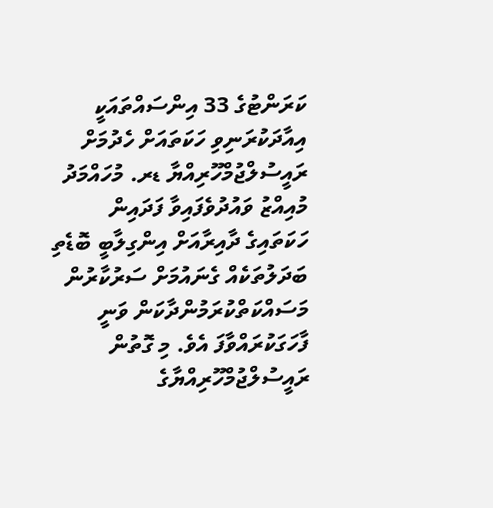ކަރަންޓުގެ 33 އިންސައްތައަކީ އިއާދަކުރަނިވި ހަކަތައަށް ހެދުމަށް ރައީސުލްޖުމްހޫރިއްޔާ ޑރ. މުހައްމަދު މުއިއްޒު ވައުދުވެފައިވާ ފަދައިން ހަކަތައިގެ ދާއިރާއަށް އިންގިލާބީ ބޮޑެތި ބަދަލުތަކެއް ގެނައުމަށް ސަރުކާރުން މަސައްކަތްކުރަމުންދާކަން ވަނީ ފާހަގަކުރައްވާފަ އެވެ. މި ގޮތުން ރައީސުލްޖުމްހޫރިއްޔާގެ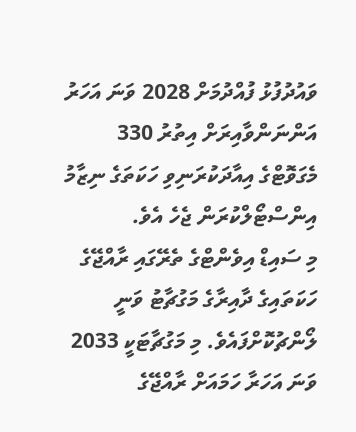ވައުދުފުޅު ފުއްދުމަށް 2028 ވަނަ އަހަރު އަންނަންވާއިރަށް އިތުރު 330 މެގަވޮޓްގެ އިއާދަކުރަނިވި ހަކަތަގެ ނިޒާމު އިންސްޓޯލްކުރަން ޖެހެ އެވެ.
މި ސައިޑް އިވެންޓްގެ ތެރޭގައި ރާއްޖޭގެ ހަކަތައިގެ ދާއިރާގެ މަގުޗާޓު ވަނީ ލޯންޗުކޮށްފައެވެ. މި މަގުޗާޓަކީ 2033 ވަނަ އަހަރާ ހަމައަށް ރާއްޖޭގެ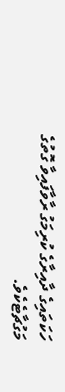ހަކަތައިގެ ދާއިރާގެ ކުރިމަގު ރާވާފައިވާ ގޮތުގެ މަގުޗާޓެކެވެ.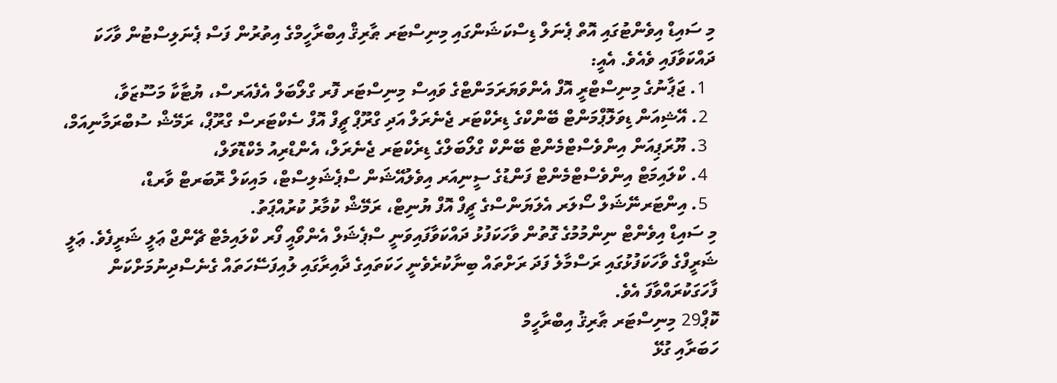މި ސައިޑް އިވެންޓުގައި އޮތް ޕެނަލް ޑިސްކަޝަންގައި މިނިސްޓަރ ޠާރިޤް އިބްރާހީމްގެ އިތުރުން ފަސް ޕެނަލިސްޓުން ވާހަކަ ދައްކަވާފައި ވެއެވެ. އެއީ:
  1. ޖަޕާނުގެ މިނިސްޓްރީ އޮފް އެންވަޔަރަމަންޓްގެ ވައިސް މިނިސްޓަރ ފޮރ ގްލޯބަލް އެފެއަރސް، ޔުޓާކާ މަސޫޒަވާ،
  2. އޭޝިއަން ޑިވަލޮޕްމަންޓް ބޭންކްގެ ޑިރެކްޓަރ ޖެނެރަލް އަދި ގްރޫޕް ޗީފް އޮފް ސެކްޓަރސް ގްރޫޕް، ރަމޭޝް ސުބްރަމާނިއަމް،
  3. ޔޫރަޕިއަން އިންވެސްޓްމެންޓް ބޭންކް ގްލޯބަލްގެ ޑިރެކްޓަރ ޖެނެރަލް، އެންޑްރިއު މެކްޑޮވަލް،
  4. ކްލައިމަޓް އިންވެސްޓްމެންޓް ފަންޑުގެ ސީނިއަރ އިވެލުއޭޝަން ސްޕެޝަލިސްޓް، މައިކަލް ރޮބަރޓް ވާރޑް،
  5. އިންޓަރނޭޝަލް ސޯލަރ އެލަޔަންސްގެ ޗީފް އޮފް ޔުނިޓް، ރަމޭޝް ކުމާރު ކުރުއްޕަތު.
މި ސައިޑް އިވެންޓް ނިންމުމުގެ ގޮތުން ވާހަކަފުޅު ދައްކަވާފައިވަނީ ސްޕެޝަލް އެންވޯއީ ފޯރ ކްލައިމެޓް ޗޭންޖް ޢަލީ ޝަރީފެވެ. ޢަލީ ޝަރީފްގެ ވާހަކަފުޅުގައި ރަސްމާލެ ފަދަ ރަށްތައް ބިނާކުރެވެނީ ހަކަތައިގެ ދާއިރާގައި ލުއިފަސޭހަތައް ގެނެސްދިނުމަށްކަން ފާހަގަކުރައްވާފަ އެވެ.
ކޮޕް29 މިނިސްޓަރ ޠާރިޤު އިބްރާހީމް
ހަބަރާއި ގުޅޭ